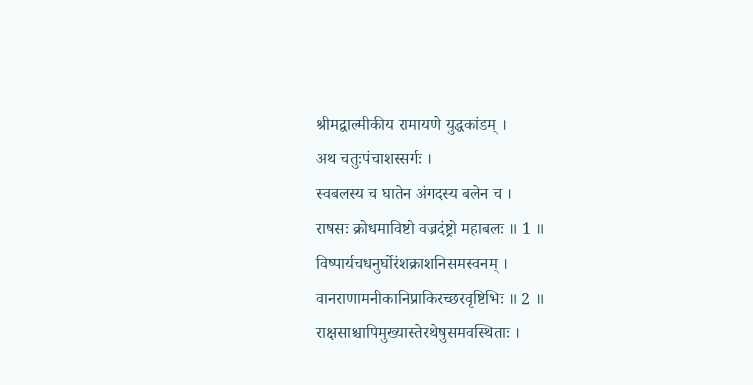श्रीमद्वाल्मीकीय रामायणे युद्धकांडम् ।
अथ चतुःपंचाशस्सर्गः ।
स्वबलस्य च घातेन अंगदस्य बलेन च ।
राषसः क्रोधमाविष्टो वज्रदंष्ट्रो महाबलः ॥ 1 ॥
विष्पार्यचधनुर्घोरंशक्राशनिसमस्वनम् ।
वानराणामनीकानिप्राकिरच्छरवृष्टिभिः ॥ 2 ॥
राक्षसाश्चापिमुख्यास्तेरथेषुसमवस्थिताः ।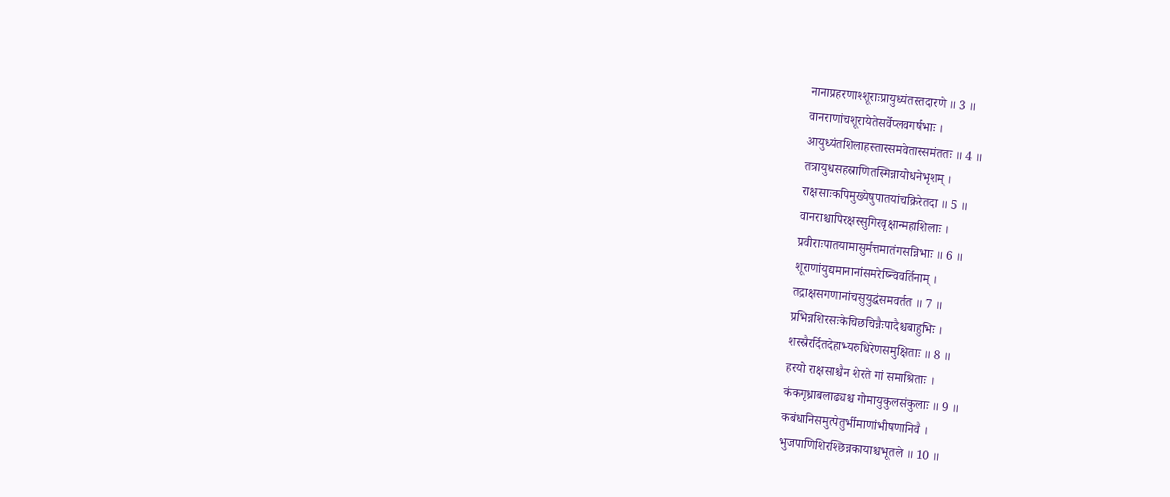नानाप्रहरणाश्शूराःप्रायुध्यंतस्तदारणे ॥ 3 ॥
वानराणांचशूरायेतेसर्वेप्लवगर्षभाः ।
आयुध्यंतशिलाहस्तास्समवेतास्समंततः ॥ 4 ॥
तत्रायुधसहस्राणितस्मिन्नायोधनेभृशम् ।
राक्षसाःकपिमुख्येषुपातयांचक्रिरेतदा ॥ 5 ॥
वानराश्चापिरक्षस्सुगिरवृक्षान्महाशिलाः ।
प्रवीराःपातयामासुर्मत्तमातंगसन्निभाः ॥ 6 ॥
शूराणांयुद्यमानानांसमरेष्न्विवर्तिनाम् ।
तद्राक्षसगणानांचसुयुद्धंसमवर्तत ॥ 7 ॥
प्रभिन्नशिरसःकेचिछचिन्नैःपादैश्चबाहुभिः ।
शस्स्रैरर्दितदेहाभ्यरुधिरेणसमुक्षिताः ॥ 8 ॥
हरयो राक्षसाश्चैन शेरते गां समाश्रिताः ।
कंकगृध्राबलाढ्यश्च गोमायुकुलसंकुलाः ॥ 9 ॥
कबंधानिसमुत्पेतुर्भीमाणांभीषणानिवै ।
भुजपाणिशिरश्छिन्नकायाश्चभूतले ॥ 10 ॥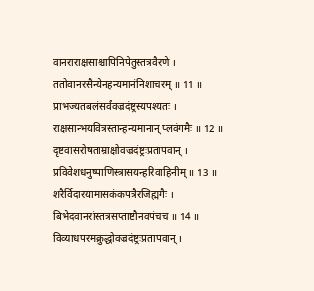वानराराक्षसाश्चापिनिपेतुस्तत्रवैरणे ।
ततोवानरसैन्येनहन्यमानंनिशाचरम् ॥ 11 ॥
प्राभज्यतबलंसर्वंवज्रदंष्ट्रस्यपश्यतः ।
राक्षसान्भयवित्रस्तान्हन्यमानान् प्लवंगमैः ॥ 12 ॥
दृष्टवासरोषताम्राक्षोवज्रदंष्ट्रःप्रतापवान् ।
प्रविवेशधनुष्पाणिस्त्रासयन्हरिवाहिनीम् ॥ 13 ॥
शरैर्विदारयामासकंकपत्रैरजिह्मगैः ।
बिभेदवानरांस्तत्रसप्ताष्टौनवपंचच ॥ 14 ॥
विव्याधपरमक्रुद्धोवज्रदंष्ट्रःप्रतापवान् ।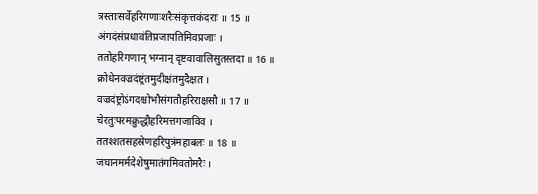त्रस्ताःसर्वेहरिगणाःशरैःसंकृत्तकंदराः ॥ 15 ॥
अंगदंसंप्रधावंतिप्रजापतिमिवप्रजाः ।
ततोहरिगणान् भग्नान् दृष्टवावालिसुतस्तदा ॥ 16 ॥
क्रोधेनवज्रदंष्ट्रंतमुदीक्षंतमुदैक्षत ।
वज्रदंष्ट्रोऽंगदश्चोभौसंगतौहरिराक्षसौ ॥ 17 ॥
चेरतुःपरमक्रुद्धौहरिमत्तगजाविव ।
ततश्शतसहस्रेणहरिपुत्रंमहाबलः ॥ 18 ॥
जघानमर्मदेशेषुमातंगमिवतोमरैः ।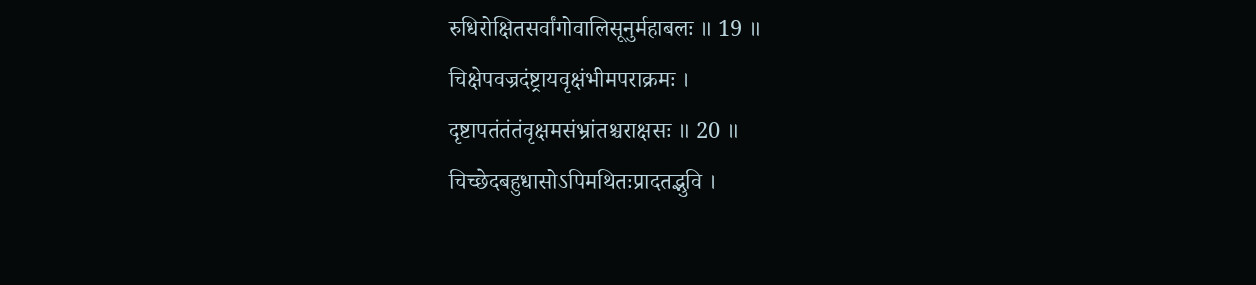रुधिरोक्षितसर्वांगोवालिसूनुर्महाबलः ॥ 19 ॥
चिक्षेपवज्रदंष्ट्रायवृक्षंभीमपराक्रमः ।
दृष्टापतंतंतंवृक्षमसंभ्रांतश्चराक्षसः ॥ 20 ॥
चिच्छेदबहुधासोऽपिमथितःप्रादतद्भुवि ।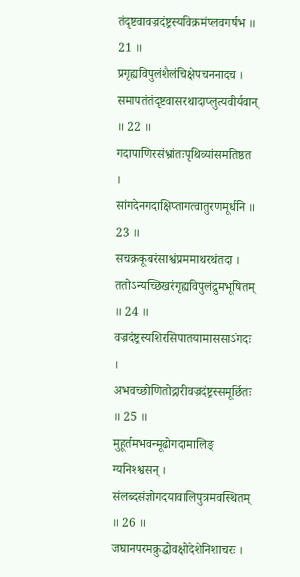तंदृष्टवावज्रदंष्ट्रस्यविक्रमंप्लवगर्षभ ॥ 21 ॥
प्रगृह्यविपुलंशैलंचिक्षेपचननादच ।
समापतंतंदृष्टवासरथादाप्लुत्यवीर्यवान् ॥ 22 ॥
गदापाणिरसंभ्रांतःपृथिव्यांसमतिष्ठत ।
सांगदेनगदाक्षिप्तागत्वातुरणमूर्धनि ॥ 23 ॥
सचक्रकूबरंसाश्वंप्रममाथरथंतदा ।
ततोऽन्यच्छिखरंगृह्यविपुलंद्रुमभूषितम् ॥ 24 ॥
वज्रदंष्ट्रस्यशिरसिपातयामाससाऽंगदः ।
अभवच्छोणितोद्गारीवज्रदंष्ट्रस्समूर्छितः ॥ 25 ॥
मुहूर्तमभवन्मूढोगदामालिङ् ग्यनिश्श्वसन् ।
संलब्दसंज्ञोगदयावालिपुत्रमवस्थितम् ॥ 26 ॥
जघानपरमक्रुद्धोवक्षोदेशेनिशाचरः ।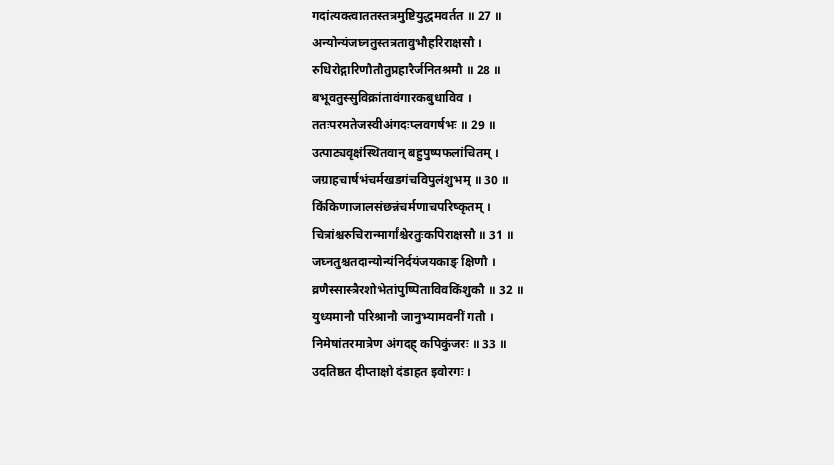गदांत्यक्त्वाततस्तत्रमुष्टियुद्धमवर्तत ॥ 27 ॥
अन्योन्यंजघ्नतुस्तत्रतावुभौहरिराक्षसौ ।
रुधिरोद्गारिणौतौतुप्रहारैर्जनितश्रमौ ॥ 28 ॥
बभूवतुस्सुविक्रांतावंगारकबुधाविव ।
ततःपरमतेजस्वीअंगदःप्लवगर्षभः ॥ 29 ॥
उत्पाट्यवृक्षंस्थितवान् बहुपुष्पफलांचितम् ।
जग्राहचार्षभंचर्मखडगंचविपुलंशुभम् ॥ 30 ॥
किंकिणाजालसंछन्नंचर्मणाचपरिष्कृतम् ।
चित्रांश्चरुचिरान्मार्गांश्चेरतुःकपिराक्षसौ ॥ 31 ॥
जघ्नतुश्चतदान्योन्यंनिर्दयंजयकाङ् क्षिणौ ।
व्रणैस्सास्त्रैरशोभेतांपुष्पिताविवकिंशुकौ ॥ 32 ॥
युध्यमानौ परिश्रानौ जानुभ्यामवनीं गतौ ।
निमेषांतरमात्रेण अंगदह् कपिकुंजरः ॥ 33 ॥
उदतिष्ठत दीप्ताक्षो दंडाहत इवोरगः ।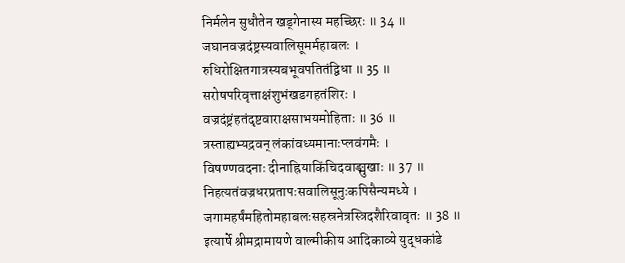निर्मलेन सुधौतेन खड्गेनास्य महच्छिरः ॥ 34 ॥
जघानवज्रदंष्ट्रस्यवालिसूमर्महाबलः ।
रुधिरोक्षितगात्रस्यबभूवपतितंद्विधा ॥ 35 ॥
सरोषपरिवृत्ताक्षंशुभंखडगहतंशिरः ।
वज्रदंष्ट्रंहतंदृष्टवाराक्षसाभयमोहिताः ॥ 36 ॥
त्रस्ताह्यभ्यद्रवन् लंकांवध्यमानाःप्लवंगमैः ।
विषण्णवदनाः दीनाह्रियाकिंचिदवाङ्मुखाः ॥ 37 ॥
निहत्यतंवज्रधरप्रतापःसवालिसूनुःकपिसैन्यमध्ये ।
जगामहर्षंमहितोमहाबलःसहस्रनेत्रस्त्रिदशैरिवावृतः ॥ 38 ॥
इत्यार्षे श्रीमद्रामायणे वाल्मीकीय आदिकाव्ये युद्धकांडे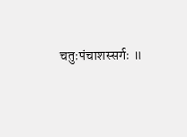चतुःपंचाशस्सर्गः ॥